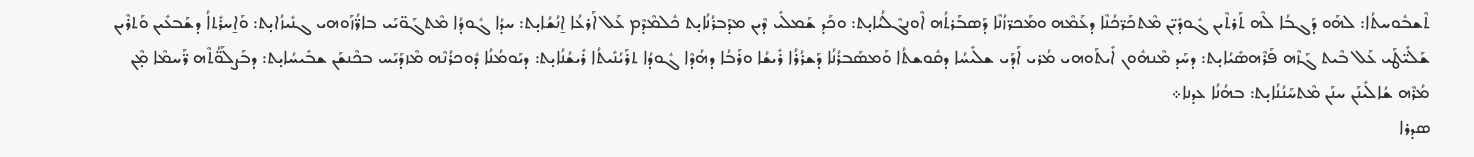ܬܶܫܒܽܘܚܬܳܐ: ܠܗܰܘ ܕܰܓܒܳܐ ܠܶܗ ܬܰܪܬܶܝܢ ܓܽܘܕܺܝ̈ܢ ܡܶܬܟܰܪ̈ܟܳܢܶܐ ܕܥܰܡܶܗ ܘܡܰܟܪ̈ܙܳܢܶܐ ܕܰܣܒܰܪܬܳܗ ܐܶܘܢܓܶܠܳܝܳܐܝ̣ܬ: ܘܟܰܕ ܫܰܡܠܺܝ ܕܶܝܢ ܡܕܰܒܪܳܢܳܐܝ̣ܬ ܟܽܠܡܶܕܶܡ ܥܰܠ ܐܰܪܥܳܐ ܐ̱ܢܳܫܳܐܝ̣ܬ: ܚܕܳܐ ܓܽܘܕܳܐ ܡܶܬܓܰܘ̈ܝܰܝ ܒܐܪ̈ܳܙܰܘܗܝ ܓܢܺܝܙܳܐܝ̣ܬ: ܘܰܐ̱ܚܪܺܬܐܳ ܕܫܰܒܥܺܝܢ ܘܰܬܪܶܝܢ ܫܰܠܺܝ̈ܛܰܝ ܥܰܠ ܒܶܝܬ ܓܰܙܶܗ ܦܰܪܶܗܣܺܝܳܐܝ̣ܬ: ܕܚܰܕ ܡܶܢܗܽܘܢ ܐܺܝܬܰܘܗܝ ܡܳܪܝ ܐܰܕܰܝ ܫܠܺܝܚܳܐ ܕܩܽܘܫܬܳܐ ܘܰܡܣܰܒܪܳܢܳܐ ܕܰܫܪܳܪܳܐ ܪܺܝܫܳܐ ܘܪܰܒܳܐ ܕܗܳܕܶܐ ܓܽܘܕܳܐ ܬܪܰܝܳܢܺܝܬܳܐ ܪܺܝܫܳܢܳܐܝ̣ܬ: ܕܝܰܘܡܳܢܳܐ ܕܽܘܟܪܳܢܶܗ ܡܶܙܕܰܝܰܚ ܒܟܶܢܫܰܢ ܫܒܺܝܚܳܐܝ̣ܬ: ܕܒܰܨܠܰܘ̈ܳܬܶܗ ܪ̈ܰܚܡܶܐ ܡ̣ܶܢ ܡܳܪܶܗ ܫܳܐܠܺܝܢܰܢ ܚܢܰܢ ܡܶܬܚܰܢܳܢܳܐܝ̣ܬ: ܒܗܳܢܳܐ ܥܕܢܐ܀
ܣܕܪܐ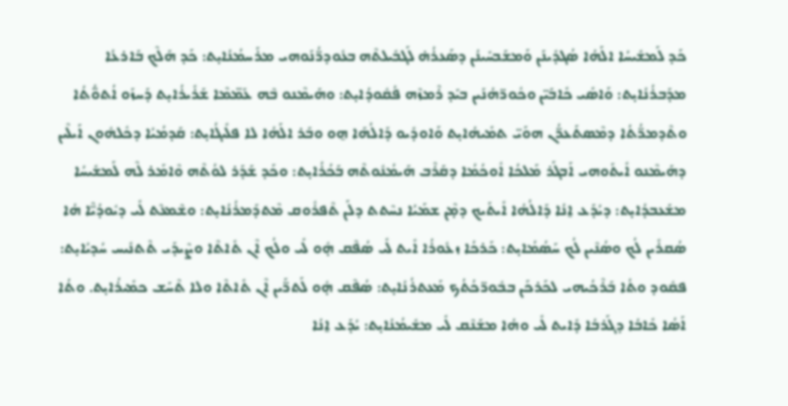ܟܰܕ ܠܰܡܫܺܝܚܳܐ ܐܠܰܗܳܐ ܣܳܓܕܺܝܢܰܢ ܘܰܡܫܰܒܚܺܝܢܳܢ ܕܣܰܥܪܳܗ̇ ܠܰܓܒܺܝܠܬܶܗ ܒܥܽܘܕܪ̈ܳܢܰܘܗܝ ܡܪܰܚܡܳܢܳܐܝ̣ܬ: ܟܰܕ ܗܰܠܶܟ ܒܰܐܪܥܳܐ ܡܕܰܒܪܳܢܳܐܝ̣ܬ: ܘܰܐܣܺܝ ܟܺܐܒܰܝ̈ܢ ܘܟܽܘܪ̈ܗܳܢܰܝܢ ܒܝܰܕ ܪܶܡܙܶܗ ܦܳܩܽܘܕܳܐܝ̣ܬ: ܘܗܰܝܡܶܢܘ ܒܶܗ ܥܰܡ̈ܡܶܐ ܫܰܪܺܝܪܳܐܝ̣ܬ ܕܰܚܙܰܘ ܐܳܬܘ̈ܳܬܳܐ ܘܬܶܕܡܪ̈ܳܬܳܐ ܕܡܶܣܬܰܥܪ̈ܳܢ ܗܘܰܝ̈ ܬܡܺܝܗܳܐܝ̣ܬ ܘܰܐܘܕܺܝܘ ܕܰܐܠܳܗܰܐ ܗ̱ܘ ܘܒܰܪ ܐܠܰܗܳܐ ܠܐ ܦܠܺܝܓܳܐܝ̣ܬ: ܩܰܕܡܳܝܳܐ ܕܟܽܠܗܽܘܢ ܐܰܝܠܶܝܢ ܕܗܰܝܡܶܢܘ ܐܺܝܬܰܘܗܝ ܐܰܒܓܰܪ ܡܰܠܟܳܐ ܐܽܘܟܳܡܳܐ ܕܩܰܪܶܒ ܗܰܝܡܳܢܽܘܬܶܗ ܒܰܟܳܪܳܐܝ̣ܬ: ܘܟܰܕ ܫܰܕܰܪ ܠܘܳܬܶܗ ܘܶܐܡܰܪ ܠܶܗ ܠܰܡܫܺܝܚܳܐ ܡܫܰܥܒܕܳܐܝ̣ܬ: ܕܝܳܕܰܥ ܐ̱ܢܳܐ ܕܰܐܠܳܗܳܐ ܐܺܝܬܰܝܟ ܕܡ̣ܶܢ ܫܡܰܝܳܐ ܢܚܶܬܬ ܕܠܰܢ ܬܶܦܪܽܘܩ ܡܶܬܕܰܡܪܳܢܳܐܝ̣ܬ: ܘܫܶܡܥܶܬ ܠܺܝ ܕܝܽܘܕܳܝ̈ܶܐ ܗܳܐ ܣܳܩܪܺܝܢ ܠܳܟ ܘܣܳܢܶܝܢ ܠܳܟ ܚܰܣܳܡܳܐܝ̣ܬ: ܟܰܪܟܳܐ ܙܥܽܘܪܳܐ ܐܺܝܬ ܠܺܝ ܣܳܦܶܩ ܗ̣ܽܘ ܠܺܝ ܘܠܳܟ ܐܶܢ ܬܺܐܬܶܐ ܘܨܶܝܕܰܝ ܬܶܬܢܺܝܚ ܚܳܕܝܳܐܝ̣ܬ: ܦܩܽܘܕ ܘܬܳܐ ܒܰܪܶܟܳܝܗܝ ܠܟܰܪܟܰܢ ܒܒܽܘܪ̈ܟܳܬܳܟ ܡܰܥܬܪܳܢܳܐܝ̣ܬ: ܣܳܦܶܩ ܗ̣ܽܘ ܠܰܬܪ̈ܰܝܢ ܐܶܢ ܬܺܐܬܶܐ ܘܠܐ ܬܶܚܰܫ ܟܡܺܝܪܳܐܝ̣ܬ. ܘܬܳܐ ܐܰܣܳܐ ܟܺܐܒܳܐ ܕܓܰܪܒܳܐ ܕܺܐܝܬ ܠܺܝ ܘܗܳܐ ܡܫܰܢܶܩ ܠܺܝ ܡܫܺܝܡܳܢܳܐܝ̣ܬ: ܝܳܕܰܥ ܐ̱ܢܳܐ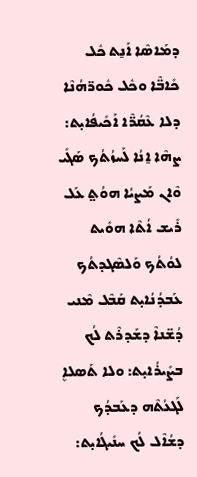ܕܡܰܐܣܶܐ ܐܰܢ̱ܬ ܟܽܠ ܟܺܐܒ̈ܶܐ ܘܟܽܠ ܟܽܘܪ̈ܗܳܢܶܐ ܕܠܐ ܥܶܩܳܪ̈ܶܐ ܐܰܟܺܝܦܳܐܝ̣ܬ: ܨܗܶܐ ܐ̱ܢܳܐ ܠܰܚܙܳܬܳܟ ܣܰܓܺܝ ܘܶܐܢ ܡܰܨܝܳܐ ܗܘܳܬ݀ ܥܰܠ ܪܺܝܫ ܐܳܬܶܐ ܗܘܺܝܬ ܠܘܳܬܳܟ ܘܰܠܣܶܓܕܬܳܟ ܥܰܒܕܳܢܳܐܝ̣ܬ ܩܰܒܶܠ ܡܶܢܝ ܕܳܫ̈ܢܐܶ ܕܫܰܕܪܶܬ ܠܳܟ ܒܨܺܝܪܳܐܝ̣ܬ: ܘܠܐ ܬܰܣܠܐܷ ܠܰܓܥܳܬܶܗ ܕܥܰܒܕܳܟ ܕܫܳܐܶܠ ܠܳܟ ܚܢܺܝܓܳܐܝ̣ܬ: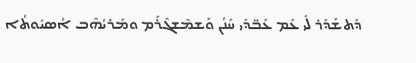ܕܰܬܫܰܕܰܪ ܠܺܝ ܥܰܡ ܥܰܒ̈ܕܰܝ ܚܰܢܳܢ ܘܰܫܡܶܫܓܶܪܰܡ ܘܡܰܪܝܳܗܶܒ ܐܳܣܝܽܘܬܳܐ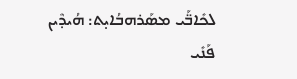ܠܟܺܐܒ̈ܰܝ ܡܣܰܪܗܒܳܐܝ̣ܬ: ܗܳܝܕܶܝܢ ܦܰܢܺܝ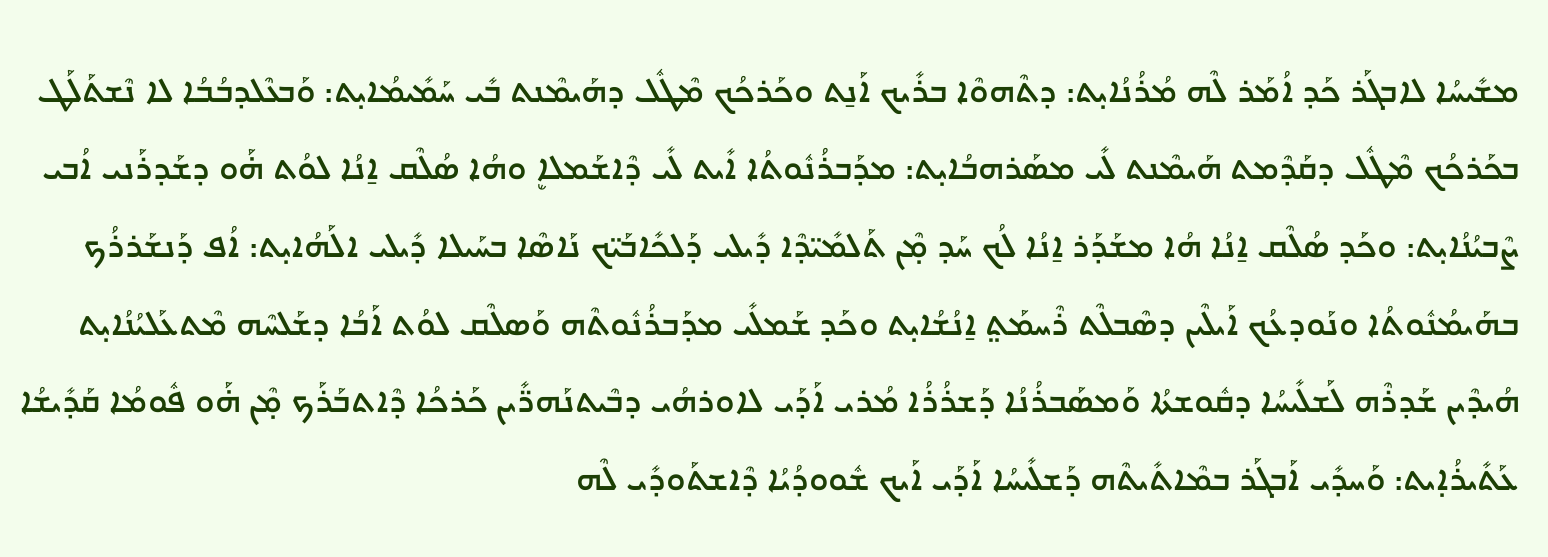ܡܫܺܝܚܳܐ ܠܐܒܓܰܪ ܟܰܕ ܐܳܡܰܪ ܠܶܗ ܡܳܪܳܢܳܐܝ̣ܬ: ܕܬܶܗܘܶܐ ܒܪܺܝܟ ܐܰܢ̱ܬ ܘܟܰܪܟܳܟ ܡܶܛܽܠ ܕܗܰܝܡܶܢܬ ܒܺܝ ܚܰܡܺܝܡܳܐܝ̣ܬ: ܘܰܒܥܶܠܕܒܳܒܳܐ ܠܐ ܢܶܫܬܰܠܰܛ ܒܟܰܪܟܳܟ ܡܶܛܽܠ ܕܩܰܕܶܡܬ ܗܰܝܡܶܢܬ ܠܺܝ ܡܣܰܪܗܒܳܐܝ̣ܬ: ܡܕܰܒܪܳܢܽܘܬܳܐ ܐܺܝܬ ܠܺܝ ܕܶܐܫܰܡܠܐܷ ܘܗܳܐ ܣܳܠܶܩ ܐ̱ܢܳܐ ܠܘܳܬ ܗ̇ܰܘ ܕܫܰܕܪܰܢܝ ܐܳܒܝ ܨܶܒܝܳܢܳܐܝ̣ܬ: ܘܟܰܕ ܣܳܠܶܩ ܐ̱ܢܳܐ ܗܳܐ ܡܫܰܕܰܪ ܐ̱ܢܳܐ ܠܳܟ ܚܰܕ ܡ̣ܶܢ ܬܰܠܡܺܝ̈ܕܶܐ ܕܺܝܠܝ ܕܰܠܟܺܐܒܰܝ̈ܟ ܢܰܐܣܶܐ ܒܚܰܝܠܐ ܕܺܝܠܝ ܐܠܰܗܳܐܝ̣ܬ: ܐܳܦ ܕܰܢܫܰܪܪܳܟ ܒܗܰܝܡܳܢܽܘܬܳܐ ܘܢܰܘܕܥܳܟ ܐܰܝܠܶܝܢ ܕܣܶܒܠܶܬ ܪܶܚܡܰܬ݀ ܐ̱ܢܳܫܳܐܝ̣ܬ ܘܟܰܕ ܫܰܡܠܺܝ ܡܕܰܒܪܳܢܽܘܬܶܗ ܘܰܣܠܶܩ ܠܘܳܬ ܐܰܒܳܐ ܕܫܰܠܚܶܗ ܡܶܬܥܰܠܝܳܢܳܐܝ̣ܬ ܗܳܝܕܶܝܢ ܫܰܕܪܶܗ ܠܰܫܠܺܝܚܳܐ ܕܩܽܘܫܬܳܐ ܘܰܡܣܰܒܪܳܢܳܐ ܕܰܫܪܳܪܳܐ ܡܳܪܝ ܐܰܕܰܝ ܠܐܘܪܗܳܝ ܕܒܶܝܬܢܰܗܪ̈ܺܝܢ ܟܰܪܟܳܐ ܕܶܐܬܒܰܪܰܟ ܡ̣ܶܢ ܗ̇ܰܘ ܦܽܘܡܳܐ ܩܰܕܺܝܫܳܐ ܥܰܬܺܝܪܳܐ̣ܝܬ: ܘܰܚܕܺܝ ܐܰܒܓܰܪ ܒܡܶܐܬܺܝܬܶܗ ܕܰܫܠܺܝܚܳܐ ܐܰܕܰܝ ܐܰܝܟ ܫܽܘܘܕܳܝܳܐ ܕܶܐܫܬܰܘܕܺܝ ܠܶܗ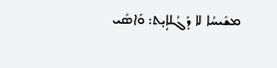ܡܫܺܝܚܳܐ ܠܐ ܕܰܓܳܠܐܴܝ̣ܬ: ܘܰܐܣܺܝ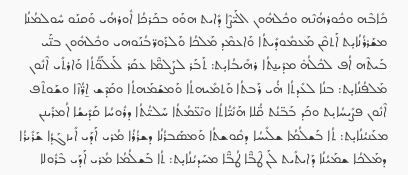ܟܺܐܒܶܗ ܘܟܽܘܪܗܳܢܶܗ ܘܟܽܠܗܽܘܢ ܐܠܰܝ̈ܨܶܐ ܕܺܐܝܬ ܗܘܰܘ ܒܟܰܪܟܳܐ ܐܽܘܪܗܳܝ ܘܰܩܢܰܘ ܚܽܘܠܡܳܢܳܐ ܡܫܰܪܪܳܢܳܐܝ̣ܬ ܐܰܬܩܶܢ ܡܰܥܡܽܘܕܺܝܬܳܐ ܘܰܐܥܡܶܕ ܡܰܠܟܳܐ ܘܰܠܪܰܘܪ̈ܒܳܢܰܘܗܝ ܘܟܽܠܗܽܘܢ ܒܢ̈ܰܝ ܒܰܝܬܶܗ ܐܳܦ ܠܟܽܠܳܗ̇ ܡܕܺܝܢ̱ܬܳܐ ܪܗܺܝܒܳܐܝ̣ܬ: ܬܰܒܰܪ ܠܨܰܠܡ̈ܶܐ ܥܩܰܪ ܠܰܥܠܰܘ̈ܳܬܳܐ ܘܰܐܪܬܺܝ ܐܶܢܽܘܢ ܡܰܠܦܳܢܳܐܝ̣ܬ: ܒܢܳܐ ܠܥܺܕܬܳܐ ܗ̇ܳܝ ܪܰܒܬܳܐ ܘܰܬܡܺܝܗܬܳܐ ܘܰܡܫܰܡܰܗܬܳܐ ܘܩܰܕܶܫ ܐ̱ܪ̈ܳܙܶܐ ܘܫܰܘܬܶܦ ܐܶܢܽܘܢ ܦܨܺܝܚܳܐܝ̣ܬ ܘܟܰܕ ܒܰܒ̈ܢܳܬ ܩ̈ܳܠܐ ܗܰܢܺܝ̈ܳܐܬܳܐ ܘܢܶܥ̈ܡܳܬܳܐ ܚܰܠܝ̈ܳܬܳܐ ܕܪܽܘܚܳܐ ܩܰܕܺܝܫܳܐ ܐܳܡܪܺܝܢܢ ܡܥܰܢܝܳܢܳܐܝ̣ܬ: ܬܳܐ ܒܰܫܠܳܡܳܐ ܫܠܺܝܚܳܐ ܕܩܽܘܫܬܳܐ ܘܰܡܣܰܒܪܳܢܳܐ ܕܫܪܳܪܳܐ ܡܳܪܝ ܐܰܕܰܝ ܐܺܝܙܓܰܕܳܐ ܫܰܪܺܝܪܳܐ ܕܡܰܠܟܳܐ ܫܡܰܝܳܢܳܐ ܕܰܐܝܬܺܝܬ ܠܰܢ ܛܶܒ̈ܶܐ ܛܳܒ̈ܶܐ ܡܚܰܕܝܳܢܳܐܝ̣ܬ: ܬܳܐ ܒܰܫܠܳܡܳܐ ܡܳܪܝ ܐܰܕܰܝ ܒܶܪܽܘܠܐ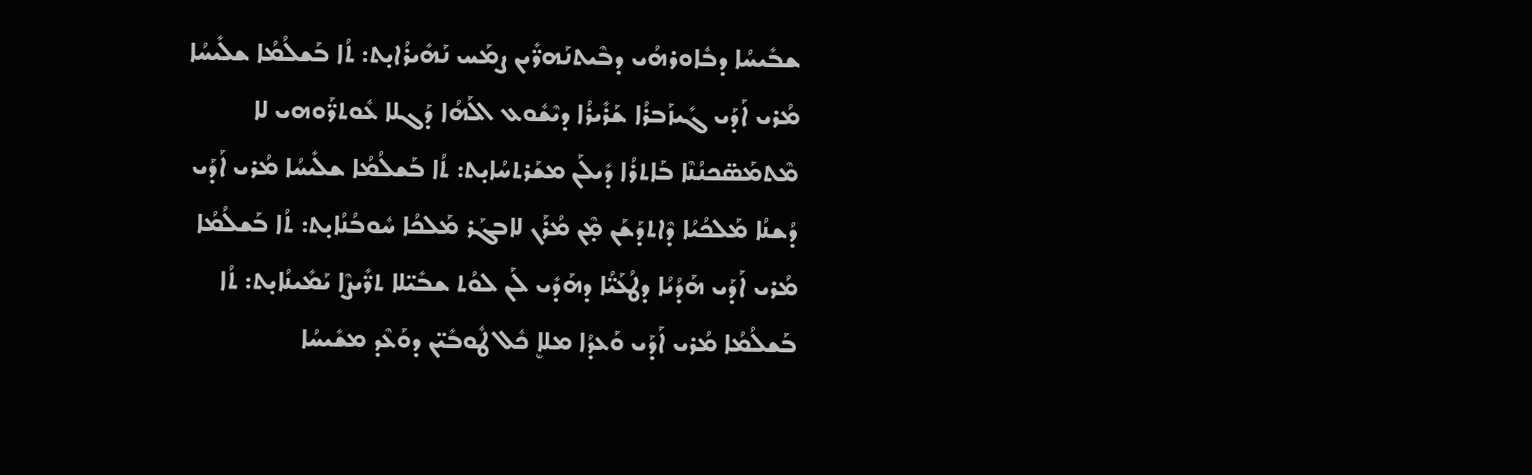ܫܒܺܝܚܳܐ ܕܒܽܐܘܪܗܳܝ ܕܒܶܝܬܢܰܗܪ̈ܺܝܢ ܨܡܰܚ ܢܰܗܺܝܪܳܐܝ̣ܬ: ܬܳܐ ܒܰܫܠܳܡܳܐ ܫܠܺܝܚܳܐ ܡܳܪܝ ܐܰܕܰܝ ܓܺܝܙܰܒܪܳܐ ܫܰܪܺܝܪܳܐ ܕܝܶܫܽܘܥ ܐܠܰܗܳܐ ܕܰܓܠܐ ܥܽܘܬܪ̈ܰܘܗܝ ܠܐ ܡܶܬܡܰܣ̈ܟܢܳܢܶܐ ܒܰܐܬܪܳܐ ܕܺܝܠܰܢ ܡܫܰܪܬܚܳܐܝ̣ܬ: ܬܳܐ ܒܰܫܠܳܡܳܐ ܫܠܺܝܚܳܐ ܡܳܪܝ ܐܰܕܰܝ ܕܳܫܢܳܐ ܡܰܠܟܳܝܳܐ ܕܶܐܬܕܰܫܰܢ ܡ̣ܶܢ ܡܳܪܰܢ ܠܐܒܓܰܪ ܡܰܠܟܳܐ ܚܽܘܒܳܢܳܐܝ̣ܬ: ܬܳܐ ܒܰܫܠܳܡܳܐ ܡܳܪܝ ܐܰܕܰܝ ܗܰܕܳܝܳܐ ܕܛܳܥܰܝ̈ܳܐ ܕܗܰܕܺܝ ܠܰܢ ܠܘܳܬ ܫܒܺܝ̈ܠܐ ܬܪ̈ܺܝܨܶܐ ܝܰܡܺܝܢܳܐܝ̣ܬ: ܬܳܐ ܒܰܫܠܳܡܳܐ ܡܳܪܝ ܐܰܕܰܝ ܘܰܥܕܳܐ ܡܠܐܷ ܟܽܠ ܛܽܘܒܺܝ̈ܢ ܕܘܰܥܶܕ ܡܫܺܝܚܳܐ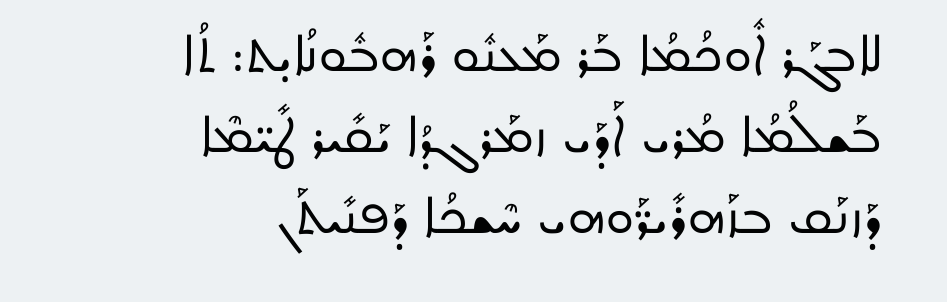ܠܐܒܓܰܪ ܐܽܘܟܳܡܳܐ ܒܰܪ ܡܰܥܢܽܘ ܪܰܗܒܽܘܢܳܐܝ̣ܬ: ܬܳܐ ܒܰܫܠܳܡܳܐ ܡܳܪܝ ܐܰܕܰܝ ܙܡܰܪܓܕܳܐ ܝܰܩܺܝܪ ܛܺܝ̈ܡܶܐ ܕܰܙܢܰܩ ܒܙܰܗܪܺܝܪ̈ܰܘܗܝ ܚܶܫܟܳܐ ܕܰܦܢܺܝܬܰܢ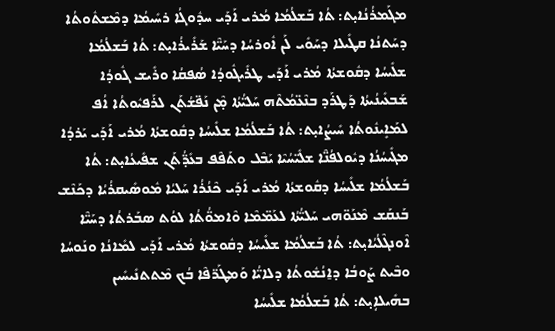ܡܓܰܡܪܳܢܳܐܝ̣ܬ: ܬܳܐ ܒܰܫܠܳܡܳܐ ܡܳܪܝ ܐܰܕܰܝ ܚܕܽܘܓܳܐ ܪܚܺܝܡܳܐ ܕܡܶܫܬܽܘܬܳܐ ܕܚܰܬܢܳܐ ܩܛܺܝܠܐ ܕܚܰܘܺܝ ܠܰܢ ܐܽܘܪܚܳܐ ܕܚܰܝ̈ܶܐ ܫܰܪܺܝܪܳܐܝ̣ܬ: ܬܳܐ ܒܰܫܠܳܡܳܐ ܫܠܺܝܚܳܐ ܕܩܽܘܫܬܳܐ ܡܳܪܝ ܐܰܕܰܝ ܛܪܺܝܓܽܘܕܳܐ ܣܳܦܩܳܐ ܘܪܺܝܫ ܓܽܘܕܳܐ ܫܰܒܥܺܝܢܳܝܬܳܐ ܕܰܛܪܰܕ ܒܢܶܥ̈ܡܳܬܶܗ ܚܰܠܝ̈ܳܬܳܐ ܡ̣ܶܢ ܢܰܦ̈ܫܳܬܰܢ ܠܪܰܦܝܽܘܬܳܐ ܐܳܦ ܠܡܰܐܻܝܢܽܘܬܳܐ ܚܺܝܨܳܐܝ̣ܬ: ܬܳܐ ܒܰܫܠܳܡܳܐ ܫܠܺܝܚܳܐ ܕܩܽܘܫܬܳܐ ܡܳܪܝ ܐܰܕܰܝ ܝܰܪܕܳܐ ܡܓܺܝܚܳܢܳܐ ܕܝܽܘܠܦܳܢ̈ܶܐ ܫܠܺܝ̈ܚܳܝܶܐ ܝܰܒܶܠ ܘܬܰܦܶܦ ܒܥܺܕ̈ܳܬܰܢ ܫܦܺܝܥܳܐܝ̣ܬ: ܬܳܐ ܒܰܫܠܳܡܳܐ ܫܠܺܝܚܳܐ ܕܩܽܘܫܬܳܐ ܡܳܪܝ ܐܰܕܰܝ ܟܶܢܳܪܳܐ ܚܰܠܝܳܐ ܡܽܘܣܺܝܩܪܳܝܳܐ ܕܟܰܢܶܫ ܒܰܢܩܰܫ ܡܶܢܰܘ̈ܗܝ ܚܰܠܝ̈ܳܬܳܐ ܠܥܰܡ̈ܡܶܐ ܘܶܐܡܘ̈ܳܬܳܐ ܠܘܳܬ ܣܒܰܪܬܳܐ ܕܚܰܝ̈ܶܐ ܐܶܘܢܓܶܠܳܝܳܐܝ̣ܬ: ܬܳܐ ܒܰܫܠܳܡܳܐ ܫܠܺܝܚܳܐ ܕܩܽܘܫܬܳܐ ܡܳܪܝ ܐܰܕܰܝ ܠܡܺܐܢܳܐ ܘܢܰܘܚܳܐ ܘܒܶܝܬ ܨܰܘܒܳܐ ܕܐ̱ܢܳܫܽܘܬܳܐ ܕܠܐܝ̈ܳܐ ܘܰܡܛܰܪ̈ܦܶܐ ܒܳܟ ܡܶܬܬܢܺܝܚܺܝܢ ܒܗܺܝܠܐܴܝ̣ܬ: ܬܳܐ ܒܰܫܠܳܡܳܐ ܫܠܺܝܚܳܐ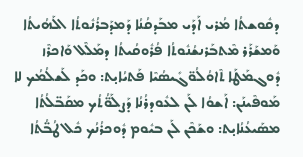ܕܩܽܘܫܬܳܐ ܡܳܪܝ ܐܰܕܰܝ ܡܒܰܕܩܳܢܳܐ ܕܰܡܕܰܒܪܳܢܽܘܬܳܐ ܐܠܰܗܳܝܬܳܐ ܘܰܡܫܰܪܰܪ ܡܶܬܒܰܪܢܫܳܢܽܘܬܳܐ ܦܳܪܽܘܩܳܝܬܳܐ ܕܡܰܠܶܠ ܘܰܐܟܪܶܙ ܕܽܘܓܡܰܛܰܐ ܬܶܐܘܳܠܳܘ̈ܓܺܝܣܳܝܶܐ ܦܰܬܝܳܐܝ̣ܬ: ܘܟܰܕ ܠܰܫܠܳܡܳܟ ܠܐ ܡܰܘܦܶܝܢܰܢ: ܐܰܫܘܳܐ ܠܰܢ ܠܥܽܘܕܪܳܢܳܐ ܕܰܨܠܰܘ̈ܳܬܳܟ ܡܩܰܒ̈ܠܳܬܳܐ ܡܣܰܝܥܳܢܳܐܝ̣ܬ: ܘܫܰܟܶܢ ܠܰܢ ܒܝܽܘܡ ܕܽܘܟܪܳܢܳܟ ܟܽܠ ܛܳܒ̈ܳܬܳܐ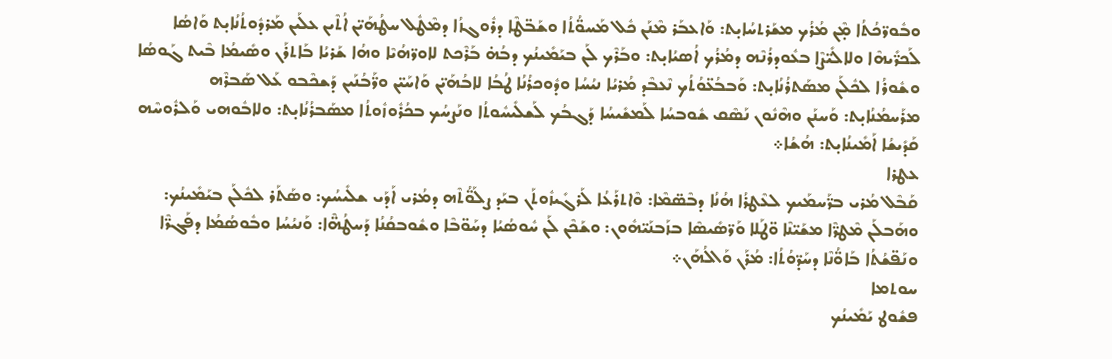ܘܒܽܘܪ̈ܟܳܬܳܐ ܡ̣ܶܢ ܡܳܪܳܟ ܡܫܰܪܬܚܳܐܝ̣ܬ: ܘܰܐܥܒܰܪ ܡܶܢܰܢ ܟܽܠ ܡܰܚܘ̈ܳܬܳܐ ܘܫܰܒ̈ܛܶܐ ܕܪܽܘܓܙܳܐ ܕܡܶܛܽܠ ܚܛܳܗܰܝ̈ܢ ܐܳܬܶܝܢ ܥܠܰܝܢ ܡܰܪܕܽܘܬܳܢܳܐܝ̣ܬ ܘܰܐܣܳܐ ܠܰܟܪ̈ܺܝܗܶܐ ܘܠܐܠܺܝ̈ܨܶܐ ܒܥܽܘܕܪܳܢܶܗ ܕܡܳܪܳܟ ܐܳܣܝܳܐܝ̣ܬ: ܘܒܰܪܶܟ ܠܰܢ ܒܝܰܡܺܝܢܳܟ ܕܒܳܗ̇ ܒܰܪܶܟܬ ܠܐܘܪ̈ܗܳܝܶܐ ܘܗܳܐ ܫܰܪܝܳܐ ܒܰܐܬܪܰܢ ܘܣܺܝܡܳܐ ܒܶܝܬ ܓܰܘܣܳܐ ܘܫܽܘܪܳܐ ܠܟܽܠܰܢ ܡܣܰܬܪܳܢܳܐܝ̣ܬ: ܘܰܒܒܳܥ̈ܘܳܬܳܟ ܢܶܥܒܶܕ ܡܳܪܝܳܐ ܢܝܳܚܳܐ ܘܕܽܘܟܪܳܢܳܐ ܛܳܒܳܐ ܠܐܒܳܗܰܝ̈ܢ ܘܰܐܚܰܝ̈ܢ ܘܪ̈ܰܒܳܢܰܝܢ ܕܰܫܟܶܒܘ ܥܰܠ ܣܰܒܪܶܗ ܡܪܰܚܡܳܢܳܐܝ̣ܬ: ܘܰܚܢܰܢ ܘܗܶܢܽܘܢ ܢܰܣܶܩ ܫܽܘܒܚܳܐ ܠܰܡܫܺܝܚܳܐ ܕܰܓܒܳܟ ܠܰܫܠܺܝܚܽܘܬܳܐ ܘܢܰܨܚܳܟ ܒܟܳܪܽܘܙܽܘܬܳܐ ܡܣܰܒܪܳܢܳܐܝ̣ܬ: ܘܠܐܒܽܘܗܝ ܘܰܠܪܽܘܚܶܗ ܩܰܕܺܝܫܳܐ ܐܰܡܺܝܢܳܐܝ̣ܬ: ܗܳܫܳܐ܀
ܥܛܪܐ
ܩܰܒܶܠ ܡܳܪܝ ܒܪ̈ܰܚܡܰܝܟ ܠܥܶܛܪܳܐ ܗܳܢܳܐ ܕܒܶܣ̈ܡܶܐ: ܘܶܐܬܪܰܥܳܐ ܠܰܪܓܺܝܙܽܘܬܰܢ ܒܝܰܕ ܨܠܰܘ̈ܳܬܶܗ ܕܡܳܪܝ ܐܰܕܰܝ ܫܠܺܝܚܳܟ: ܘܣܰܬܰܪ ܠܟܽܠܰܢ ܒܝܰܡܺܝܢܳܟ: ܘܗܰܒܠܰܢ ܡܶܛܪ̈ܶܐ ܡܫܰܝ̈ܢܶܐ ܘ̈ܛܰܠܐ ܘܰܪ̈ܣܺܝܣܶܐ ܒܙܰܒܢܰܝ̈ܗܽܘܢ: ܘܫܰܟܶܢ ܠܰܢ ܚܽܘܣܳܝܳܐ ܕܚܰܘ̈ܒܶܐ ܘܫܽܘܒܩܳܢܳܐ ܕܰܚܛܳܗ̈ܶܐ: ܘܰܢܝܳܚܳܐ ܘܒܽܘܣܳܡܳܐ ܕܦܰܓܪ̈ܶܐ ܘܢܰܦ̈ܫܳܬܳܐ ܒܰܐܘ̈ܳܢܶܐ ܕܚܰܕ̈ܘܳܬܳܐ: ܡܳܪܰܢ ܘܰܐܠܳܗܰܢ܀
ܚܘܬܡܐ
ܦܫܽܘܛ ܝܰܡܺܝܢܳܟ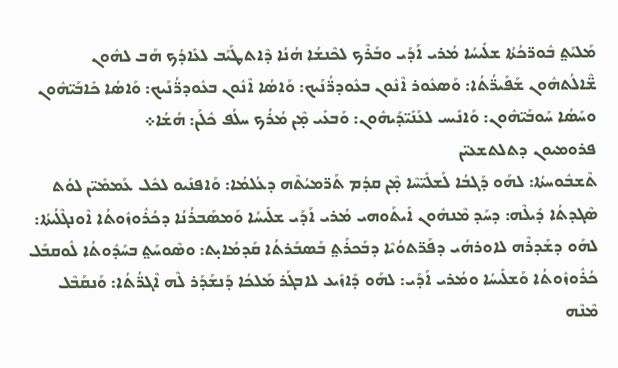ܡܰܠܝܰܬ݀ ܒܽܘܪ̈ܟܳܬܳܐ ܫܠܺܝܚܳܐ ܡܳܪܝ ܐܰܕܰܝ ܘܒܰܪܶܟ ܠܟܶܢܫܳܐ ܗܳܢܳܐ ܕܶܐܬܛܰܝܰܒ ܠܥܺܐܕܳܟ ܗܰܒ ܠܗܽܘܢ ܫ̈ܶܐܠܳܬܗܽܘܢ ܫܰܦܺܝܪ̈ܳܬܳܐ: ܘܰܣܥܽܘܪ ܐܶܢܽܘܢ ܒܥܽܘܕܪ̈ܳܢܰܝܟ: ܘܰܐܣܳܐ ܐܶܢܽܘܢ ܒܥܽܘܕܪ̈ܳܢܰܝܟ: ܘܰܐܣܳܐ ܟܺܐܒܰܝ̈ܗܽܘܢ ܘܚܰܣܳܐ ܚܰܘܒܰܝ̈ܗܽܘܢ: ܘܰܐܢܺܝܚ ܠܥܰܢܺܝ̈ܕܰܝܗܽܘܢ: ܘܰܒܥܺܝ ܡ̣ܶܢ ܡܳܪܳܟ ܚܠܳܦ ܟܽܠܰܢ: ܗܳܫܳܐ܀
ܦܪܘܡܝܘܢ ܕܬܠܬܫܥܝ̈ܢ
ܬܶܫܒܽܘܚܬܳܐ: ܠܗܰܘ ܕܰܓܒܳܐ ܠܰܫܠܺܝ̈ܚܶܐ ܡ̣ܶܢ ܩܕܳܡ ܬܰܪ̈ܡܝܳܬܶܗ ܕܥܳܠܡܳܐ: ܘܰܐܦܢܺܝܘ ܠܟܽܠ ܥܰܡܡܺܝ̈ܢ ܠܘܳܬ ܣܶܓܕܬܳܐ ܕܺܝܠܶܗ: ܕܚܰܕ ܡܶܢܗܽܘܢ ܐܺܝܬܰܘܗܝ ܡܳܪܝ ܐܰܕܰܝ ܫܠܺܝܚܳܐ ܘܰܡܣܰܒܪܳܢܳܐ ܕܟܳܪܽܘܙܽܘܬܳܐ ܐܶܘܢܓܶܠܳܝܬܳܐ: ܠܗܰܘ ܕܫܰܕܪܶܗ ܠܐܘܪܗܳܝ ܕܦܰܪ̈ܬܘܳܝܶܐ ܕܒܰܟܪܰܬ݀ ܒܰܣܒܰܪܬܳܐ ܩܰܕܡܳܐܝ̣ܬ: ܘܣܶܘܚܰܬ݀ ܒܚܰܕܽܘܬܳܐ ܠܽܘܩܒܰܠ ܟܳܪܽܘܙܽܘܬܳܐ ܘܰܫܠܺܝܚܳܐ ܘܡܳܪܝ ܐܰܕܰܝ: ܠܗܰܘ ܕܰܐܙܺܝܥ ܠܐܒܓܰܪ ܡܰܠܟܳܐ ܕܰܢܫܰܕܰܪ ܠܶܗ ܐܶܓܪ̈ܳܬܳܐ: ܘܰܢܩܰܒܶܠ ܡܶܢܶܗ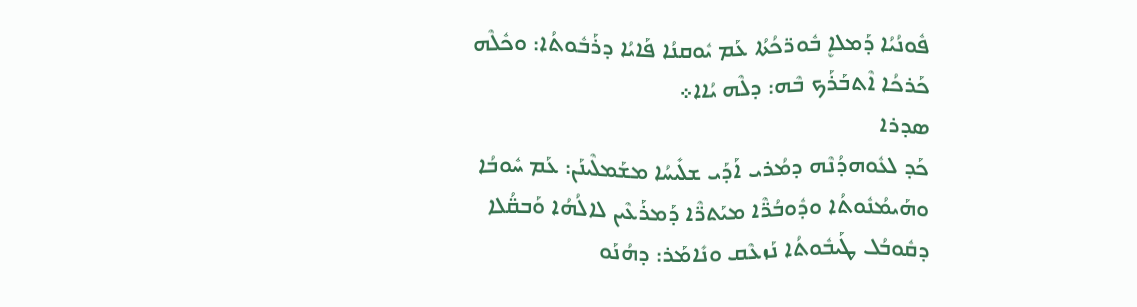ܦܽܘܢܳܝܳܐ ܕܰܡܠܐܷ ܒܽܘܪ̈ܟܳܬܳܐ ܥܰܡ ܝܽܘܩܢܳܐ ܦܰܐܝܳܐ ܕܪܰܒܽܘܬܳܐ: ܘܟܽܠܶܗ ܟܰܪܟܳܐ ܐܶܬܒܰܪܰܟ ܒܶܗ: ܕܠܶܗ ܝܳܐܐ܀
ܣܕܪܐ
ܟܰܕ ܠܥܽܘܗܕܳܢܶܗ ܕܡܳܪܝ ܐܰܕܰܝ ܫܠܺܝܚܳܐ ܡܫܰܡܠܶܝܢܰܢ: ܥܰܡ ܚܽܘܒܳܐ ܘܗܰܝܡܳܢܽܘܬܳܐ ܘܕܽܘܒܳܪ̈ܶܐ ܡܝܰܬܪ̈ܶܐ ܕܰܡܪܰܥܶܝܢ ܠܐܠܳܗܳܐ ܘܰܒܩ̈ܳܠܐ ܕܩܽܘܒܳܠ ܛܰܝܒܽܘܬܳܐ ܢܰܙܥܶܩ ܘܢܺܐܡܰܪ: ܕܗܳܢܰܘ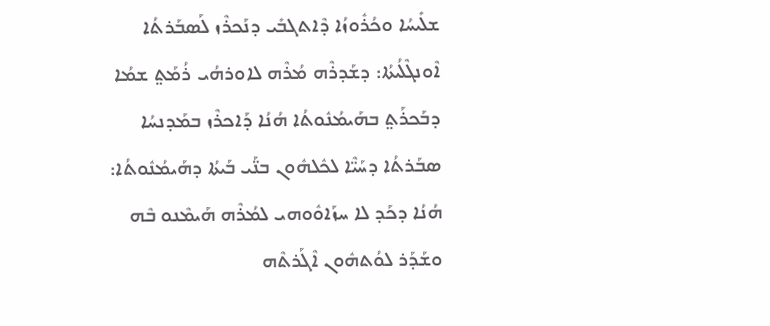ܫܠܺܝܚܳܐ ܘܟܳܪܽܘܙܳܐ ܕܶܐܬܓܒܺܝ ܕܢܰܟܪܶܙ ܠܰܣܒܰܪܬܳܐ ܐܶܘܢܓܶܠܳܝܬܳܐ: ܕܫܰܕܪܶܗ ܡܳܪܶܗ ܠܐܘܪܗܳܝ ܪܳܡܰܬ݀ ܫܡܳܐ ܕܒܰܟܪܰܬ݀ ܒܗܰܝܡܳܢܽܘܬܳܐ ܗܳܢܳܐ ܕܰܐܟܪܶܙ ܒܡܰܕܢܚܳܐ ܣܒܰܪܬܳܐ ܕܚܰܝ̈ܶܐ ܠܟܽܠܗܽܘܢ ܒܢ̈ܰܝ ܒܰܝܬܳܐ ܕܗܰܝܡܳܢܽܘܬܳܐ: ܗܳܢܳܐ ܕܟܰܕ ܠܐ ܚܙܰܐܘܽܘܗܝ ܠܡܳܪܶܗ ܗܰܝܡܶܢܘ ܒܶܗ ܘܫܰܕܰܪ ܠܘܳܬܗܽܘܢ ܐܶܓܰܪܬܶܗ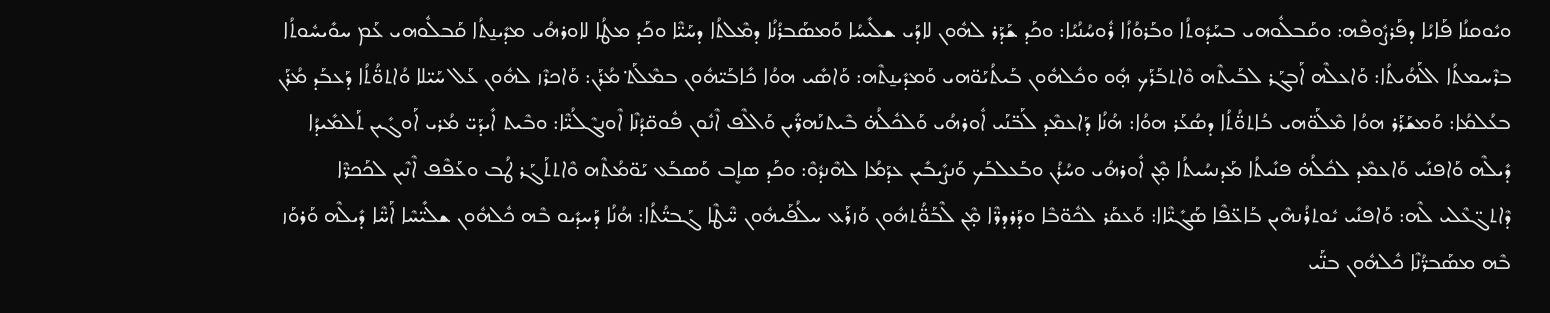ܘܝܽܘܩܢܳܐ ܦܰܐܝܳܐ ܕܦܰܪܨܽܘܦܶܗ: ܘܩܰܒܠܽܘܗܝ ܒܚܰܕܽܘܬܳܐ ܘܒܰܪܘܳܙܳܐ ܪܽܘܚܳܢܳܝܳܐ: ܘܟܰܕ ܫܰܕܰܪ ܠܗܽܘܢ ܠܐܕܰܝ ܫܠܺܝܚܳܐ ܘܰܡܣܰܒܪܳܢܳܐ ܕܡܶܠܬܳܐ ܕܚܰܝ̈ܶܐ ܘܟܰܕ ܡܛܳܐ ܠܐܘܪܗܳܝ ܡܕܺܝܢ̱ܬܳܐ ܩܰܒܠܽܘܗܝ ܥܰܡ ܚܘܺܝܚܽܘܬܳܐ ܒܪܶܚܡܬܳܐ ܐܠܰܗܳܝܬܳܐ: ܘܰܐܥܠܶܗ ܐܰܒܓܰܪ ܠܒܰܝܬܶܗ ܘܶܐܬܒܰܪܰܟ ܗ̣ܽܘ ܘܟܽܠܗܽܘܢ ܒܰܝܬܳܝܰܘ̈ܗܝ ܘܰܡܕܺܝܢ̱ܬܶܗ: ܘܰܐܣܺܝ ܗܘܳܐ ܟܺܐܒܰܝ̈ܗܽܘܢ ܒܡܶܠܰܬ݀ ܡܳܪܰܢ: ܘܰܐܟܪܶܙ ܠܗܽܘܢ ܥܰܠ ܚܰܝ̈ܠܐ ܘܳܐܬܘ̈ܳܬܳܐ ܕܰܥܒܰܕ ܡܳܪܰܢ ܒܥܳܠܡܳܐ: ܘܰܡܫܰܪܰܪ ܗܘܳܐ ܡܶܠܰܘ̈ܗܝ ܒܳܐܬܘ̈ܳܬܳܐ ܕܣܳܥܰܪ ܗܘܳܐ: ܗܳܢܳܐ ܕܰܐܥܡܶܕ ܠܰܒ̈ܢܰܝ ܐܽܘܪܗܳܝ ܘܰܠܟܽܠܳܗ̇ ܒܶܝܬܢܰܗܪ̈ܺܝܢ ܘܰܐܠܶܦ ܐܶܢܽܘܢ ܦܽܘܩ̈ܕܳܢܶܐ ܐܶܘܢܓܶܠܳܝ̈ܶܐ: ܘܒܶܝܬ ܐܺܝܕܰܝ̈ ܡܳܪܝ ܐܰܘܓܺܝܢ ܬܰܠܡܺܝܕܳܐ ܕܺܝܠܶܗ ܘܰܐܦܢܺܝ ܘܰܐܥܡܶܕ ܠܟܽܠܳܗ̇ ܦܢܺܝܬܳܐ ܡܰܕܢܚܳܝܬܳܐ ܡ̣ܶܢ ܐܽܘܪܗܳܝ ܘܚܳܪܳܢ ܘܒܰܥܠܒܰܟ ܘܰܢܨܺܝܒܺܝܢ ܥܕܰܡܳܐ ܠܗܶܢܕܽܘܶ: ܘܟܰܕ ܣܐܷܒ ܘܰܣܒܰܥ ܝܰܘ̈ܡܳܬܶܗ ܘܶܐܬܬܰܓܰܪ ܛܳܒ ܘܥܰܦܶܦ ܐܶܢܶܝܢ ܠܟܰܟܪ̈ܶܐ ܕܶܐܬܓ̈ܥܶܠܝ ܠܶܗ: ܘܰܐܦܢܺܝ ܝܽܘܬܪܳܢܗܶܝܢ ܒܰܐܥ̈ܦܶܐ ܣܰܓܺܝ̈ܶܐܐ: ܘܰܥܩܰܪ ܠܟܽܘ̈ܒܶܐ ܘܕܰܪܕܪ̈ܶܐ ܡ̣ܶܢ ܠܶܒܰܘ̈ܳܬܗܽܘܢ ܘܰܙܪܰܥ ܚܠܳܦܰܝܗܽܘܢ ܚ̈ܶܛܶܐ ܓܰܒܝ̈ܳܬܳܐ: ܗܳܢܳܐ ܕܰܚܕܺܝܘ ܒܶܗ ܟܽܠܗܽܘܢ ܫܠܺܝ̈ܚܶܐ ܐܰܚ̈ܶܐ ܕܺܝܠܶܗ ܘܰܪܘܰܙ ܒܶܗ ܡܣܰܒܪ̈ܳܢܶܐ ܟܽܠܗܽܘܢ ܒܢ̈ܰܝ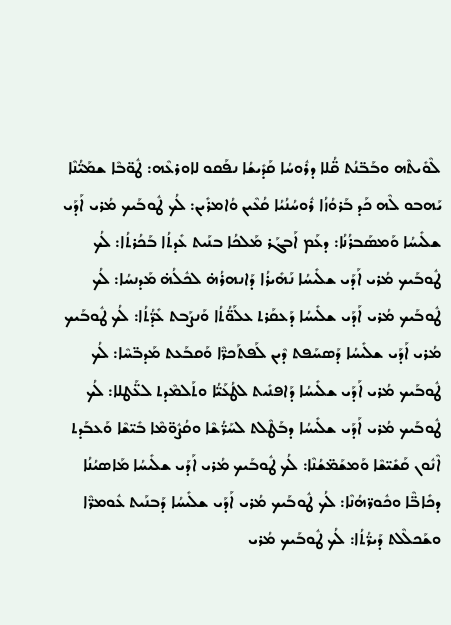ܠܶܘܺܝܬܶܗ ܘܒܰܒ̈ܢܳܬ ܩ̈ܳܠܐ ܕܪܽܘܚܳܐ ܩܰܕܺܝܫܳܐ ܢܦܰܩܘ ܠܐܘܪܥܶܗ: ܛܽܘ̈ܒܶܐ ܫܡܰܝ̈ܳܢܶܐ ܝܰܗܒܘ ܠܶܗ ܟܰܕ ܒܰܪܘܳܙܳܐ ܪܽܘܚܳܢܳܝܳܐ ܩܳܥܶܝܢ ܘܳܐܡܪܺܝܢ: ܠܳܟ ܛܽܘܒܰܝܟ ܡܳܪܝ ܐܰܕܰܝ ܫܠܺܝܚܳܐ ܘܰܡܣܰܒܪܳܢܳܐ: ܕܥܰܡ ܐܰܒܓܰܪ ܡܰܠܟܳܐ ܒܢܰܝܬ ܥܺܕܬܳܐ ܒܰܟܳܪܬܳܐ: ܠܳܟ ܛܽܘܒܰܝܟ ܡܳܪܝ ܐܰܕܰܝ ܫܠܺܝܚܳܐ ܢܰܗܺܝܪܳܐ ܕܰܐܢܗܪܳܗ̇ ܠܟܽܠܳܗ̇ ܡܰܕܢܚܳܐ: ܠܳܟ ܛܽܘܒܰܝܟ ܡܳܪܝ ܐܰܕܰܝ ܫܠܺܝܚܳܐ ܕܰܥܩܰܪܬ ܥܠܰܘ̈ܳܬܳܐ ܘܰܢܨܰܒܬ ܥܺܕ̈ܳܬܳܐ: ܠܳܟ ܛܽܘܒܰܝܟ ܡܳܪܝ ܐܰܕܰܝ ܫܠܺܝܚܳܐ ܕܰܣܚܰܦܬ ܕܶܝܢ ܠܰܦܬܰܟܪ̈ܶܐ ܘܰܩܒܰܥܬ ܡܰܕܒ̈ܚܶܐ: ܠܳܟ ܛܽܘܒܰܝܟ ܡܳܪܝ ܐܰܕܰܝ ܫܠܺܝܚܳܐ ܕܰܐܦܢܺܝܬ ܠܛܳܥܰܝ̈ܳܐ ܘܬܰܠܡܶܕܬ ܠܥ̈ܰܛܠܐ: ܠܳܟ ܛܽܘܒܰܝܟ ܡܳܪܝ ܐܰܕܰܝ ܫܠܺܝܚܳܐ ܕܒܰܛܶܠܬ ܠܚܰܪ̈ܳܫܶܐ ܘܩܳܨܽܘ̈ܡܶܐ ܒܺܝ̈ܫܶܐ ܘܰܥܒܰܕܬ ܐܶܢܽܘܢ ܩܰܫܺܝ̈ܫܶܐ ܘܰܡܫܰܡ̈ܫܳܢܶܐ: ܠܳܟ ܛܽܘܒܰܝܟ ܡܳܪܝ ܐܰܕܰܝ ܫܠܺܝܚܳܐ ܡܰܐܣܝܳܢܳܐ ܕܟܺܐܒ̈ܶܐ ܘܟܽܘܪ̈ܗܳܢܶܐ: ܠܳܟ ܛܽܘܒܰܝܟ ܡܳܪܝ ܐܰܕܰܝ ܫܠܺܝܚܳܐ ܕܰܒܢܰܝܬ ܥܽܘܡܪ̈ܶܐ ܘܫܰܟܠܶܠܬ ܕܰܝܪ̈ܳܬܳܐ: ܠܳܟ ܛܽܘܒܰܝܟ ܡܳܪܝ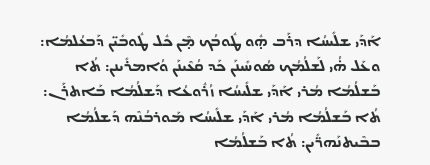ܐܰܕܰܝ ܫܠܺܝܚܳܐ ܕܪܰܒ ܗ̣ܽܘ ܛܽܘܒܳܟ ܡ̣ܶܢ ܟܽܠ ܛܽܘܒܺܝ̈ܢ ܕܰܒܥܳܠܡܳܐ: ܘܥܰܠ ܗ̇ܳܝ ܠܰܫܠܳܡܳܟ ܣܳܘܚܺܝܢܰܢ ܟܰܕ ܩܳܥܶܝܢܰܢ ܘܳܐܡܪܺܝܢܢ: ܬܳܐ ܒܰܫܠܳܡܳܐ ܡܳܪܝ ܐܰܕܰܝ ܫܠܺܝܚܳܐ ܙܳܪܽܘܥܳܐ ܕܰܫܠܳܡܳܐ ܒܰܐܬܪܰܢ: ܬܳܐ ܒܰܫܠܳܡܳܐ ܡܳܪܝ ܐܰܕܰܝ ܫܠܺܝܚܳܐ ܡܰܘܪܒܳܢܶܗ ܕܰܫܠܳܡܳܐ ܒܒܶܝܬܢܰܗܪ̈ܺܝܢ: ܬܳܐ ܒܰܫܠܳܡܳܐ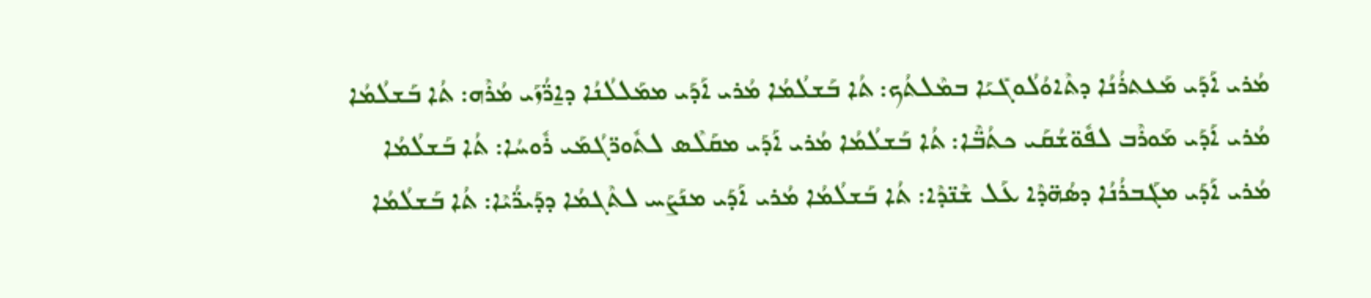ܡܳܪܝ ܐܰܕܰܝ ܡܰܥܬܪܳܢܳܐ ܕܬܶܐܘܳܠܳܘܓܺܝܰܐ ܒܡܶܠܬܳܟ: ܬܳܐ ܒܰܫܠܳܡܳܐ ܡܳܪܝ ܐܰܕܰܝ ܡܡܰܠܠܳܢܳܐ ܕܐ̱ܪ̈ܳܙܰܝ ܡܳܪܶܗ: ܬܳܐ ܒܰܫܠܳܡܳܐ ܡܳܪܝ ܐܰܕܰܝ ܡܰܘܪܶܒ ܠܦܽܘ̈ܫܳܩܰܝ ܟܬܳܒ̈ܶܐ: ܬܳܐ ܒܰܫܠܳܡܳܐ ܡܳܪܝ ܐܰܕܰܝ ܡܩܰܠܶܣ ܠܬܽܘܪ̈ܓܳܡܰܝ ܪܽܘܚܳܐ: ܬܳܐ ܒܰܫܠܳܡܳܐ ܡܳܪܝ ܐܰܕܰܝ ܡܓܰܒܪܳܢܳܐ ܕܣܳܗ̈ܕܶܐ ܥܰܠ ܫܶܢ̈ܕܶܐ: ܬܳܐ ܒܰܫܠܳܡܳܐ ܡܳܪܝ ܐܰܕܰܝ ܡܢܰܨܰܚ ܠܬܶܓܡܳܐ ܕܕܰܝܪ̈ܳܝܶܐ: ܬܳܐ ܒܰܫܠܳܡܳܐ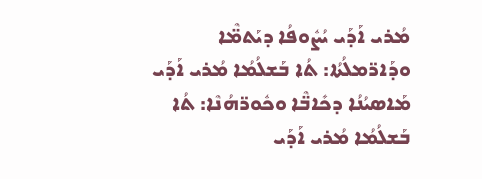ܡܳܪܝ ܐܰܕܰܝ ܝܳܨܽܘܦܳܐ ܕܝܰܬܡ̈ܶܐ ܘܕܰܐܪ̈ܡܠܳܬܳܐ: ܬܳܐ ܒܰܫܠܳܡܳܐ ܡܳܪܝ ܐܰܕܰܝ ܡܰܐܣܝܳܢܳܐ ܕܟܺܐܒ̈ܶܐ ܘܟܽܘܪ̈ܗܳܢܶܐ: ܬܳܐ ܒܰܫܠܳܡܳܐ ܡܳܪܝ ܐܰܕܰܝ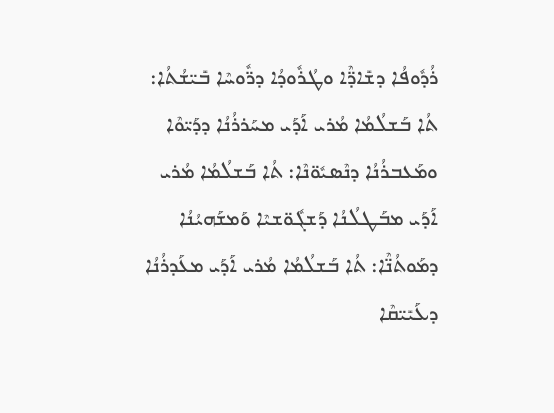ܪܳܕܽܘܦܳܐ ܕܫܺܐܕ̈ܶܐ ܘܛܳܪܽܘܕܳܐ ܕܪ̈ܽܘܚܶܐ ܒܺܝ̈ܫܳܬܳܐ: ܬܳܐ ܒܰܫܠܳܡܳܐ ܡܳܪܝ ܐܰܕܰܝ ܡܚܰܪܪܳܢܳܐ ܕܕܰܝ̈ܘܶܐ ܘܡܰܥܒܪܳܢܳܐ ܕܢܶܣܝܽܘ̈ܢܶܐ: ܬܳܐ ܒܰܫܠܳܡܳܐ ܡܳܪܝ ܐܰܕܰܝ ܡܒܰܛܠܳܢܳܐ ܕܰܫܓܽܘ̈ܫܝܶܐ ܘܰܡܫܰܗܝܳܢܳܐ ܕܡܰܘܬܳܢ̈ܶܐ: ܬܳܐ ܒܰܫܠܳܡܳܐ ܡܳܪܝ ܐܰܕܰܝ ܡܥܰܕܪܳܢܳܐ ܕܥܰܝܺܝ̈ܩܶܐ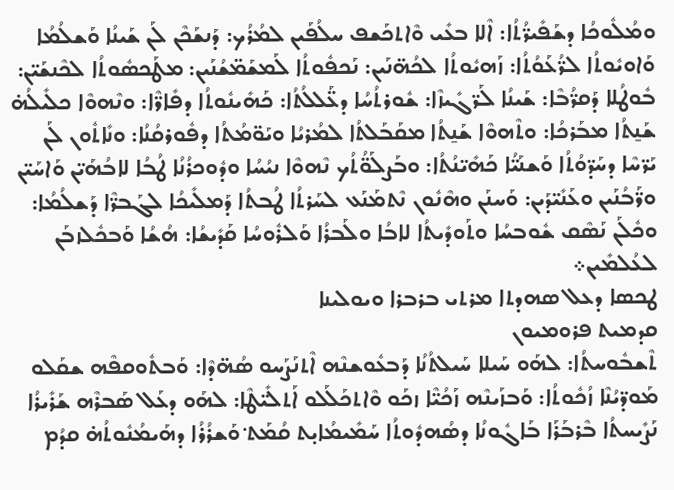ܘܡܳܠܽܘܟܳܐ ܕܫܰܦܺܝܪ̈ܳܬܳܐ: ܐܶܠܐ ܒܥܺܝ ܘܶܐܬܟܰܫܦ ܚܠܳܦܰܝܢ ܠܡܳܪܳܟ: ܕܰܢܫܰܟܶܢ ܠܰܢ ܫܰܝܢܳܐ ܘܰܫܠܳܡܳܐ ܘܰܐܘܝܽܘܬܳܐ ܠܪ̈ܳܥܰܘܳܬܳܐ: ܙܰܗܝܽܘܬܳܐ ܠܟܳܗ̈ܢܰܝܢ: ܢܰܟܦܽܘܬܳܐ ܠܰܡܫܰܡ̈ܫܳܢܰܝܢ: ܡܛܰܟܣܽܘܬܳܐ ܠܟܶܢܫܰܝ̈ܢ: ܒܽܘܛܳܠܐ ܕܰܩܪ̈ܳܒܶܐ: ܫܰܝܢܳܐ ܠܰܪ̈ܓܺܝܙܶܐ: ܫܽܘܪܬܳܚܳܐ ܕܥ̈ܰܠܠܳܬܳܐ: ܟܰܗܺܝܢܽܘܬܳܐ ܕܦܺܐܪ̈ܶܐ: ܘܢܶܗܘܶܐ ܟܠܺܝܠܳܗ̇ ܫܰܢ̱ܬܳܐ ܡܒܰܪܟܳܐ: ܘܬܶܗܘܶܐ ܫܰܢ̱ܬܳܐ ܡܩܰܒܰܠܬܳܐ ܠܡܳܪܝܳܐ ܘܝܰܘ̈ܡܳܬܳܐ ܕܦܽܘܪܩܳܢܳܐ: ܘܢܺܐܬܽܘܢ ܠܰܢ ܝܰܪ̈ܚܶܐ ܕܚܰܕ̈ܘܳܬܳܐ ܘܰܫܢܰܝ̈ܳܐ ܟܰܗܺܝ̈ܢܳܬܳܐ: ܘܒܰܨܠܰܘ̈ܳܬܳܟ ܢܶܗܘܶܐ ܢܝܳܚܳܐ ܘܕܽܘܟܪܳܢܳܐ ܛܳܒܳܐ ܠܐܒܳܗܰܝ̈ܢ ܘܰܐܚܰܝ̈ܢ ܘܪ̈ܰܒܳܢܰܝܢ ܘܥܰܢܺܝ̈ܕܰܝܢ: ܘܰܚܢܰܢ ܘܗܶܢܽܘܢ ܢܶܬܡܰܢܰܥ ܠܚܰܪܬܳܐ ܛܳܒܬܳܐ ܕܰܡܠܺܝܟܳܐ ܠܓܰܒܪ̈ܶܐ ܕܰܫܠܳܡܳܐ: ܘܟܽܠܰܢ ܢܰܣܶܩ ܫܽܘܒܚܳܐ ܘܬܰܘܕܺܝܬܳܐ ܠܐܒܳܐ ܘܠܰܒܪܳܐ ܘܰܠܪܽܘܚܳܐ ܩܰܕܺܝܫܳܐ: ܗܳܫܳܐ ܘܰܒܟܽܠܙܒܰܢ ܠܥܳܠܡܺܝܢ܀
ܛܟܣܐ ܕܥܠ ܣܗܕܬܐ ܡܪܬܝ ܒܪܒܪܐ ܘܝܘܠܝܢܐ
ܩܕܡܝܬ ܦܪܘܡܝܘܢ
ܬܶܫܒܽܘܚܬܳܐ: ܠܗܰܘ ܚܰܝܠܐ ܚܰܝܠܬܳܢܳܐ ܕܰܒܥܽܘܫܢܶܗ ܐܶܬܢܰܨܰܚܘ ܣܳܗ̈ܕܶܐ: ܘܰܒܬܽܘܩܦܶܗ ܫܩܰܠܘ ܡܰܘܕ̈ܝܳܢܶܐ ܙܳܟܽܘܬܳܐ: ܘܰܒܙܰܝܢܶܗ ܙܰܟܳܝ̈ܶܐ ܙܟܰܘ ܘܶܐܬܟܰܠܰܠܘ ܐܰܬܠܺܝ̈ܛܶܐ: ܠܗܰܘ ܕܥܰܠ ܣܰܒܪܶܗ ܫܰܪܺܝܪܳܐ ܢܰܨܺܝܚܬܳܐ ܒܶܪܒܰܪܰܐ ܒܰܐܓܽܘܢܳܐ ܕܣܳܗܕܽܘܬܳܐ ܚܰܡܺܝܡܳܐܝ̣ܬ ܩܳܡܰܬ݀ ܘܰܫܪܳܪܳܐ ܕܗܰܝܡܳܢܽܘܬܳܗ̇ ܩܕܳܡ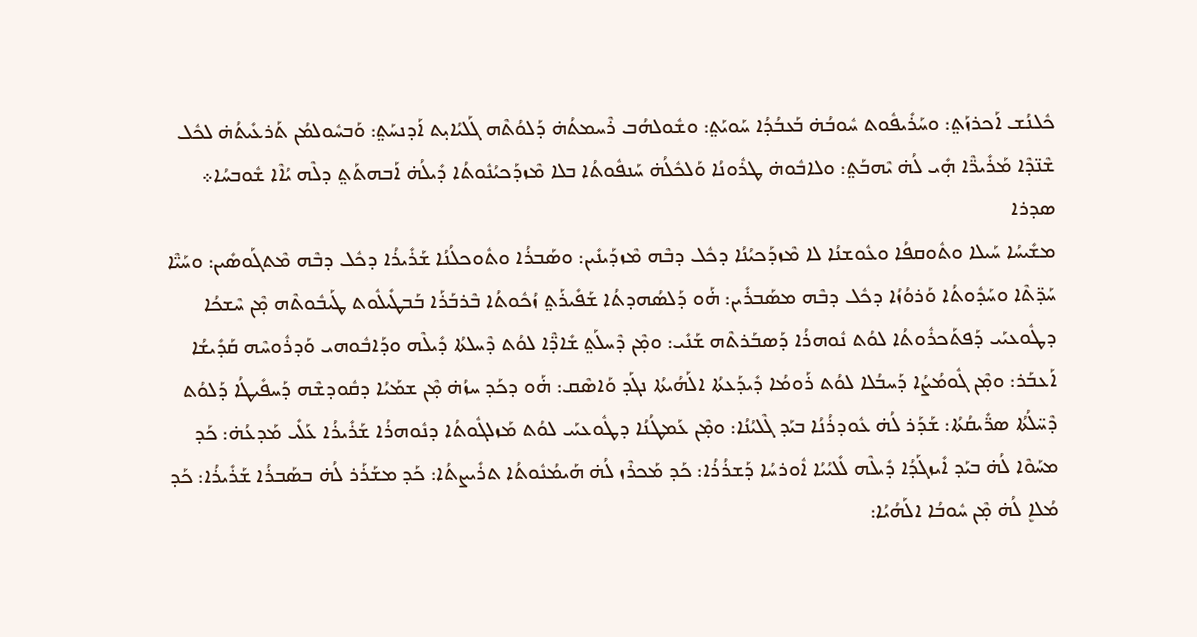ܟܽܠܢܳܫ ܐܰܟܪܙܰܬ݀: ܘܚܰܪܺܝܦܽܘܬ ܚܽܘܒܳܗ̇ ܒܰܥܒܳܕܳܐ ܚܰܘܝܰܬ݀: ܘܫܽܘܠܗܳܒ ܪܶܚܡܬܳܗ̇ ܕܰܠܘܳܬܶܗ ܓܰܠܝܳܐܝ̣ܬ ܐܰܕܢܚܰܬ݀: ܘܰܒܚܽܘܠܡܳܢ ܬܰܪܥܺܝܬܳܗ̇ ܠܟܽܠ ܫܶܢ̈ܕܶܐ ܡܰܪܺܝܪ̈ܶܐ ܗ̣ܺܝ ܠܳܗ̇ ܝܶܗܒܰܬ݀: ܘܠܐܒܽܘܗ̇ ܛܪܽܘܢܳܐ ܘܰܠܟܽܠܳܗ̇ ܚܰܢܦܽܘܬܳܐ ܒܠܐ ܡܶܙܕܰܟܝܳܢܽܘܬܳܐ ܕܺܝܠܳܗ̇ ܐܰܒܗܬܰܬ݀ ܕܠܶܗ ܝܳܐܶܐ ܫܽܘܒܚܳܐ܀
ܣܕܪܐ
ܡܫܺܝܚܳܐ ܚܰܝܠܐ ܘܬܽܘܩܦܳܐ ܘܥܽܘܫܢܳܐ ܠܐ ܡܶܙܕܰܟܝܳܢܳܐ ܕܟܽܠ ܕܒܶܗ ܡܶܙܕܰܝܢܺܝܢ: ܘܣܰܒܪܳܐ ܘܬܽܘܟܠܳܢܳܐ ܫܰܪܺܝܪܳܐ ܕܟܽܠ ܕܒܶܗ ܡܶܬܓܰܘܣܺܝܢ: ܘܚܰܝ̈ܶܐ ܚܰܕ̈ܬܶܐ ܘܚܰܕܽܘܬܳܐ ܘܰܪܘܳܙܳܐ ܕܟܽܠ ܕܒܶܗ ܡܣܰܒܪܺܝܢ: ܗ̇ܰܘ ܕܰܠܣܳܗܕܬܳܐ ܫܰܦܺܝܪܰܬ݀ ܙܳܟܽܘܬܳܐ ܒܶܪܒܰܪܰܐ ܒܰܒܛܺܝܠܽܘܬ ܛܰܝܒܽܘܬܶܗ ܡ̣ܶܢ ܚܶܫܟܳܐ ܕܛܽܘܥܝܰܝ ܕܰܦܬܰܟܪܽܘܬܳܐ ܠܘܳܬ ܢܽܘܗܪܳܐ ܕܰܣܒܰܪܬܶܗ ܫܰܢܺܝ: ܘܡ̣ܶܢ ܕܶܚܠܰܬ݀ ܫܺܐܕ̈ܶܐ ܠܘܳܬ ܕܶܚܠܬܳܐ ܕܺܝܠܶܗ ܘܕܰܐܒܽܘܗܝ ܘܰܕܪܽܘܚܶܗ ܩܰܕܺܝܫܳܐ ܐܰܥܒܰܪ: ܘܡ̣ܶܢ ܓܽܘܡܳܨܳܐ ܕܰܚܒܳܠܐ ܠܘܳܬ ܪܰܘܡܳܐ ܕܺܝܕܰܥܬܳܐ ܐܠܰܗܳܝܬܳܐ ܢܓܰܕ ܘܰܐܣܶܩ: ܗ̇ܰܘ ܕܟܰܕ ܚܙܳܗ̇ ܡ̣ܶܢ ܫܡܰܝܳܐ ܕܩܽܘܕܫܶܗ ܕܰܚܦܺܝܛܳܐ ܕܰܠܘܳܬ ܕܶܚ̈ܠܳܬܳܐ ܣܪ̈ܺܝܩܳܬܳܐ: ܫܰܕܰܪ ܠܳܗ̇ ܥܽܘܕܪܳܢܳܐ ܒܝܰܕ ܓܶܠܝܳܢܳܐ: ܘܡ̣ܶܢ ܥܰܡܛܳܢܳܐ ܕܛܽܘܥܝܰܝ ܠܘܳܬ ܡܰܙܠܓܽܘܬܳܐ ܕܢܽܘܗܪܳܐ ܫܰܪܺܝܪܳܐ ܥܰܠܺܝ ܡܰܕܥܳܗ̇: ܟܰܕ ܡܚܰܘܶܐ ܠܳܗ̇ ܒܝܰܕ ܐܺܝܙܓܰܕܳܐ ܕܺܝܠܶܗ ܠܺܠܝܳܝܳܐ ܐܽܘܪܚܳܐ ܕܰܫܪܳܪܳܐ: ܟܰܕ ܡܰܟܪܶܙ ܠܳܗ̇ ܗܰܝܡܳܢܽܘܬܳܐ ܬܪܺܝܨܬܳܐ: ܟܰܕ ܡܫܰܪܰܪ ܠܳܗ̇ ܒܣܰܒܪܳܐ ܫܰܪܺܝܪܳܐ: ܟܰܕ ܡܳܠܐܷ ܠܳܗ̇ ܡ̣ܶܢ ܚܽܘܒܳܐ ܐܠܰܗܳܝܳܐ: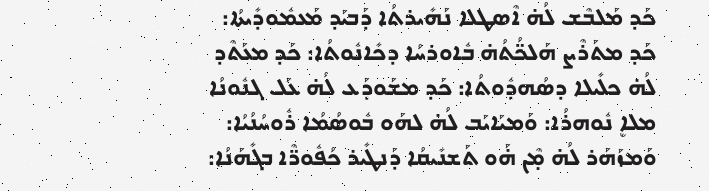ܟܰܕ ܡܰܠܒܶܫ ܠܳܗ̇ ܐܶܣܛܠܐ ܢܰܗܺܝܪܬܳܐ ܕܰܒܝܰܕ ܡܰܥܡܽܘܕܺܝܬܳܐ: ܟܰܕ ܡܬܰܪܶܨ ܗܰܠܟ̈ܳܬܳܗ̇ ܒܽܐܘܪܚܳܐ ܕܟܺܐܢܽܘܬܳܐ: ܟܰܕ ܡܥܰܬܶܕ ܠܳܗ̇ ܟܠܺܝܠܐ ܕܣܳܗܕܽܘܬܳܐ: ܟܰܕ ܡܫܰܘܕܰܥ ܠܳܗ̇ ܥܰܠ ܓܢܽܘܢܳܐ ܡܠܐܷ ܢܽܘܗܪܳܐ: ܘܰܡܝܰܐܝܰܒ ܠܳܗ̇ ܠܗܰܘ ܒܽܘܣܳܡܳܐ ܪܽܘܚܳܢܳܝܳܐ: ܘܰܡܙܰܗܰܪ ܠܳܗ̇ ܡ̣ܶܢ ܗ̇ܰܘ ܬܰܫܢܺܝܩܳܐ ܕܰܢܛܺܝܪ ܟܳܦܽܘܪ̈ܶܐ ܒܓܺܗܰܢܳܐ: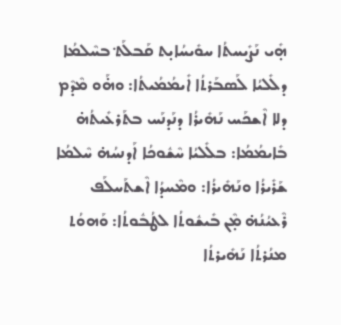ܗ̣ܺܝ ܢܰܨܺܝܚܬܳܐ ܚܘܺܝܚܳܐܝ̣ܬ ܩܰܒܠܰܬ݀ ܒܚܶܠܡܳܐ ܕܠܺܠܝܳܐ ܠܰܣܒܰܪܬܳܐ ܐܺܝܡܳܡܳܝܬܳܐ: ܘܗ̇ܰܘ ܡܶܕܶܡ ܕܠܐ ܐܶܫܟܰܚ ܢܰܗܺܝܪܳܐ ܕܢܰܕܢܰܚ ܒܬܰܪܥܺܝܬܳܗ̇ ܒܺܐܝܡܳܡܳܐ: ܒܠܺܠܝܳܐ ܚܶܫܽܘܟܳܐ ܐܰܕܢܚܳܗ̇ ܚܶܠܡܳܐ ܫܰܪܺܝܪܳܐ ܘܢܰܗܺܝܪܳܐ: ܘܡܶܚܕܳܐ ܐܶܫܬܰܚܠܰܦ ܪܶܥܝܳܢܳܗ̇ ܡ̣ܶܢ ܒܺܝܫܽܘܬܳܐ ܠܛܳܒܽܘܬܳܐ: ܘܰܗܘܳܬ ܡܢܳܪܬܳܐ ܢܰܗܺܝܪܬܳܐ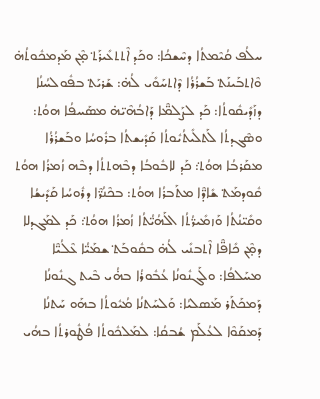ܚܠܳܦ ܩܳܝܶܡܬܳܐ ܕܚܶܫܟܳܐ: ܘܟܰܕ ܐܶܬܬܥܺܝܪܰܬ݀ ܡ̣ܶܢ ܡܰܕܡܟܽܘܬܳܗ̇ ܘܶܐܬܒܰܝܢܰܬ݀ ܒܰܫܪܳܪܳܐ ܕܶܐܬܚܰܘܺܝ ܠܳܗ̇: ܫܰܪܝܰܬ݀ ܒܦܽܘܠܚܳܢܳܐ ܕܙܰܕܺܝܩܽܘܬܳܐ: ܟܰܕ ܠܨܰܠܡ̈ܶܐ ܕܰܐܒܳܗܶܝ̈ܗ̇ ܡܣܰܚܦܳܐ ܗܘܳܬ: ܘܣܶܓܕܬܳܐ ܠܰܬܠܺܝܬܳܝܽܘܬܳܐ ܩܰܕܺܝܫܬܳܐ ܒܪܽܘܚܳܐ ܘܒܰܫܪܳܪܳܐ ܡܩܰܪܒܳܐ ܗܘܳܬ݀: ܟܰܕ ܠܐܒܽܘܒܳܐ ܕܒܶܗܬܬܳܐ ܕܒܶܗ ܙܳܡܪܳܐ ܗܘܳܬ ܩܽܘܕܡܰܬ݀ ܫܺܐܕ̈ܶܐ ܡܬܰܒܪܳܐ ܗܘܳܬ: ܒܟܶܢܳܪ̈ܶܐ ܕܪܽܘܚܳܐ ܩܰܕܺܝܫܳܐ ܘܩܺܝ̈ܢܳܬܳܐ ܘܰܙܡܺܝܪ̈ܳܬܳܐ ܐܠܰܗܳܝ̈ܳܬܳܐ ܙܳܡܪܳܐ ܗܘܳܬ݀: ܟܰܕ ܠܡܰܓܕܠܐ ܕܡ̣ܶܢ ܟܺܐܦ̈ܶܐ ܐܶܬܒܢܺܝ ܠܳܗ̇ ܒܩܽܘܒܰܬ݀ ܫܡܰܝ̈ܳܐ ܥܶܠܳܝ̈ܶܐ ܡܚܰܠܦܳܐ: ܘܠܰܓܢܽܘܢܳܐ ܥܳܒܽܘܪܳܐ ܒܗ̇ܳܝ ܒܶܝܬ ܓܢܽܘܢܳܐ ܕܰܡܟܰܬܰܪ ܡܰܣܠܝܳܐ: ܘܰܠܚܰܬܢܳܐ ܡܳܝܽܘܬܳܐ ܒܗܰܘ ܚܰܬܢܳܐ ܕܰܡܩܰܘܶܐ ܠܥܳܠܰܡ ܫܳܒܩܳܐ: ܠܡܰܠܟܽܘܬܳܐ ܦܳܛܽܘܪܬܳܐ ܒܗܳܝ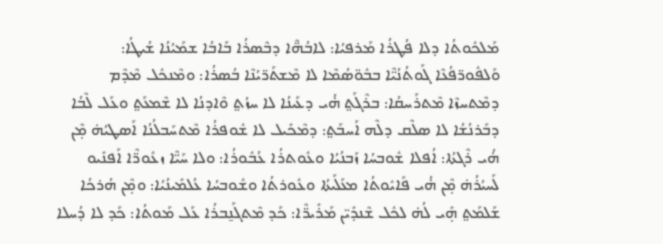ܡܰܠܟܽܘܬܳܐ ܕܠܐ ܦܳܛܪܳܐ ܡܰܪܦܝܳܐ: ܠܐܒܳܗ̈ܶܐ ܕܒܶܣܪܳܐ ܒܰܐܒܳܐ ܫܡܰܝܳܢܳܐ ܫܳܝܛܳܐ: ܘܰܠܦܽܘܪ̈ܦܳܥܶܐ ܓܰܘܬܳܢܳܝ̈ܶܐ ܒܒܽܘ̈ܣܳܡܶܐ ܠܐ ܡܶܫܬܰܪ̈ܝܳܢܶܐ ܒܳܣܪܳܐ: ܘܡܶܢܟܽܠ ܡܶܕܶܡ ܕܡܶܬܚܙܶܐ ܡܶܬܪܰܚܩܳܐ: ܒܪܶܓܰܬ݀ ܗ̇ܳܝ ܕܥܰܝܢܳܐ ܠܐ ܚܙܳܬ݀ ܘܶܐܕܢܳܐ ܠܐ ܫܶܡܥܰܬ݀ ܘܥܰܠ ܠܶܒܳܐ ܕܒܰܪܢܳܫܳܐ ܠܐ ܣܠܶܩ ܕܠܶܗ ܐܰܚܒܰܬ݀: ܕܡܶܟܺܝܠ ܠܐ ܫܽܘܦܪܳܐ ܡܶܬܚܰܒܠܳܢܳܐ ܐܰܣܛܝܳܗ̇ ܡ̣ܶܢ ܗ̇ܳܝ ܪܶܓܬܳܐ: ܐܳܦܠܐ ܫܽܘܒܚܳܐ ܙܰܒܢܳܝܳܐ ܘܥܽܘܬܪܳܐ ܥܳܒܽܘܪܳܐ: ܘܠܐ ܚܰܝ̈ܶܐ ܙܥܽܘܪ̈ܶܐ ܐܰܦܢܺܝܘ ܠܰܚܝܳܪܳܗ̇ ܡ̣ܶܢ ܗ̇ܳܝ ܦܰܐܝܽܘܬܳܐ ܡܥܰܠܰܝܬܳܐ ܘܥܽܘܪܬܳܐ ܘܫܽܘܒܚܳܐ ܥܳܠܡܺܝܢܳܝܳܐ: ܘܡ̣ܶܢ ܗܳܪܟܳܐ ܫܰܠܡܰܬ݀ ܗ̣ܺܝ ܠܳܗ̇ ܠܟܽܠ ܫܶܢܕܺܝ̈ܢ ܡܰܪܺܝܪ̈ܶܐ: ܟܰܕ ܡܶܬܓܰܢ̱ܒܪܳܐ ܥܰܠ ܡܰܘܬܳܐ: ܟܰܕ ܠܐ ܕܳܚܠܐ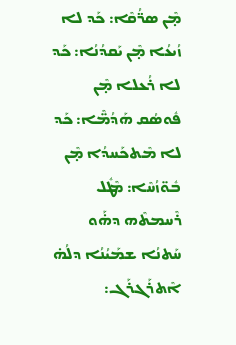ܡ̣ܶܢ ܣܪ̈ܳܩܶܐ: ܟܰܕ ܠܐ ܙܳܝܥܳܐ ܡ̣ܶܢ ܝܰܩܕܳܢܳܐ: ܟܰܕ ܠܐ ܪܳܥܠܐ ܡ̣ܶܢ ܦܽܘܣܳܩ ܗܰܕܳܡ̈ܶܐ: ܟܰܕ ܠܐ ܡܶܬܟܰܚܕܳܐ ܡ̣ܶܢ ܒܽܘ̈ܙܳܚܶܐ: ܡܶܛܽܠ ܪܶܚܡܬܶܗ ܕܗ̇ܰܘ ܚܰܬܢܳܐ ܫܡܰܝܳܢܳܐ ܕܠܳܗ̇ ܐܶܬܪܰܓܪܰܓ: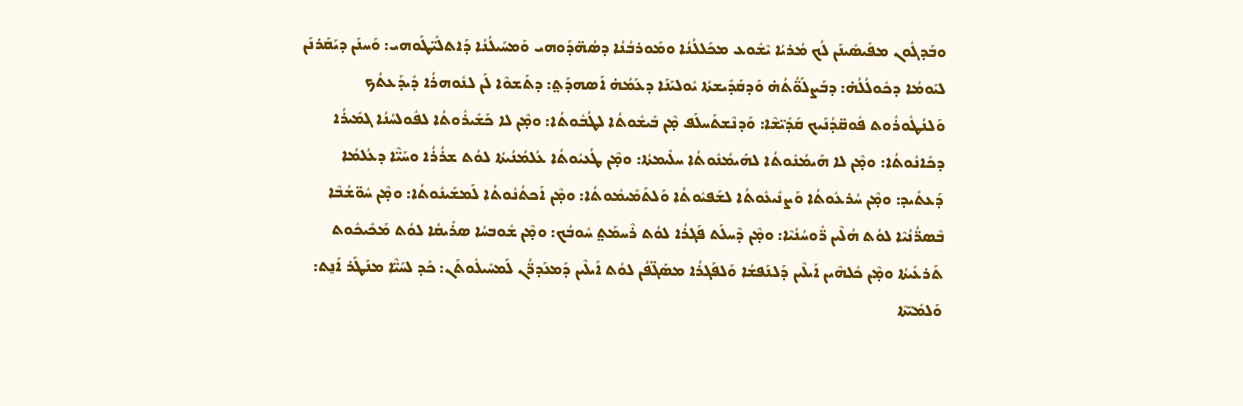ܘܒܰܕܓܽܘܢ ܡܦܺܝܣܺܝܢܰܢ ܠܳܟ ܡܳܪܝܳܐ ܝܶܫܽܘܥ ܡܟܰܠܠܳܢܳܐ ܘܡܰܘܪܒܳܢܳܐ ܕܣܳܗ̈ܕܰܘܗܝ ܘܰܡܚܰܝܠܳܢܳܐ ܕܰܐܬܠܺܝ̈ܛܰܘܗܝ: ܘܰܚܢܰܢ ܕܝܰܩܰܪܢܰܢ ܠܝܰܘܡܳܐ ܕܟܽܘܠܳܠܳܗ̇: ܕܒܰܨܠܰܘ̈ܳܬܳܗ̇ ܘܰܕܩܰܕܺܝܫܬܳܐ ܝܽܘܠܝܰܢܰܐ ܕܥܰܡܳܗ̇ ܐܰܣܗܕܰܬ݀: ܕܬܰܫܘܶܐ ܠܰܢ ܠܢܽܘܗܪܳܐ ܕܺܝܕܰܥܬܳܟ ܘܰܠܢܳܛܽܘܪܽܘܬ ܦܽܘܩ̈ܕܳܢܰܝܟ ܩܰܕܺܝ̈ܫܶܐ: ܘܰܕܢܶܫܬܰܚܠܰܦ ܡ̣ܶܢ ܒܺܝܫܽܘܬܳܐ ܠܛܳܒܽܘܬܳܐ: ܘܡ̣ܶܢ ܠܐ ܟܰܫܺܝܪܽܘܬܳܐ ܠܦܽܘܠܚܳܢܳܐ ܓܡܺܝܪܳܐ ܕܟܺܐܢܽܘܬܳܐ: ܘܡ̣ܶܢ ܠܐ ܗܰܝܡܳܢܽܘܬܳܐ ܠܗܰܝܡܳܢܽܘܬܳܐ ܚܠܺܝܡܬܳܐ: ܘܡ̣ܶܢ ܛܳܥܝܽܘܬܳܐ ܥܳܠܡܳܢܳܝܬܳܐ ܠܘܳܬ ܫܪܳܪܳܐ ܘܚܰܝ̈ܶܐ ܕܥܳܠܡܳܐ ܕܰܥܬܺܝܕ: ܘܡ̣ܶܢ ܚܳܪܥܽܘܬܳܐ ܘܰܨܢܺܝܥܽܘܬܳܐ ܠܫܰܦܝܽܘܬܳܐ ܘܰܠܬܰܡܺܝܡܽܘܬܳܐ: ܘܡ̣ܶܢ ܐܰܟܬܳܢܽܘܬܳܐ ܠܰܡܫܰܝܢܽܘܬܳܐ: ܘܡ̣ܶܢ ܚܽܘ̈ܫܳܒܶܐ ܒܶܣܪ̈ܳܢܳܝܶܐ ܠܘܳܬ ܗܳܠܶܝܢ ܪ̈ܽܘܚܳܢܳܝܶܐ: ܘܡ̣ܶܢ ܕܶܚܠܰܬ ܦܰܓܪܳܐ ܠܘܳܬ ܪܶܚܡܰܬ݀ ܚܽܘܒܳܟ: ܘܡ̣ܶܢ ܫܽܘܒܚܳܐ ܣܪܺܝܩܳܐ ܠܘܳܬ ܡܰܟܺܝܟܽܘܬ ܬܰܪܥܺܝܬܳܐ ܘܡ̣ܶܢ ܟܽܠܗܶܝܢ ܐܰܝܠܶܝܢ ܕܰܠܢܰܦܫܳܐ ܘܰܠܦܰܓܪܳܐ ܡܣܰܓ̈ܦܳܢ ܠܘܳܬ ܐܰܝܠܶܝܢ ܕܰܡܥܰܕܪ̈ܳܢ ܠܰܡܚܺܝܠܽܘܬܰܢ: ܟܰܕ ܠܚܰܝ̈ܶܐ ܡܢܰܛܰܪ ܐܰܢ̱ܬ: ܘܰܠܡܺܝ̈ܬܶܐ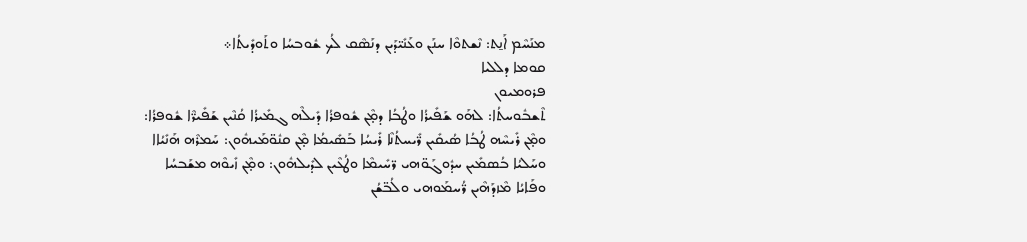ܡܢܰܚܶܡ ܐܰܢ̱ܬ: ܢܶܫܬܘܶܐ ܚܢܰܢ ܘܥܰܢܺܝ̈ܕܰܝܢ ܕܢܰܣܶܩ ܠܳܟ ܫܽܘܒܚܳܐ ܘܬܰܘܕܺܝܬܳܐ܀
ܩܘܡܐ ܕܠܠܝܐ
ܦܪܘܡܝܘܢ
ܬܶܫܒܽܘܚܬܳܐ: ܠܗܰܘ ܫܰܦܺܝܪܳܐ ܘܛܳܒܳܐ ܕܡ̣ܶܢ ܫܽܘܦܪܳܐ ܕܺܝܠܶܗ ܓܡܺܝܪܳܐ ܩܳܢܶܝܢ ܫܰܦܺܝܪ̈ܶܐ ܫܽܘܦܪܳܐ: ܘܡ̣ܶܢ ܪܺܝܚܶܗ ܛܳܒܳܐ ܣܳܝܩܺܝܢ ܪ̈ܺܝܚܬܳܢܶܐ ܪܺܝܚܳܐ ܒܰܣܺܝܡܳܐ ܡ̣ܶܢ ܩܢܽܘ̈ܡܰܝܗܽܘܢ: ܚܰܡܪܶܗ ܗܰܢܺܝܳܐܐ ܘܚܰܠܝܳܐ ܒܳܣܡܺܝܢ ܚܕܽܘܓܰܘ̈ܗܝ ܪ̈ܚܺܝܡܶܐ ܘܛܳܥܶܝܢ ܠܕܺܝܠܗܽܘܢ: ܘܡ̣ܶܢ ܙܺܝܘܶܗ ܡܫܰܒܚܳܐ ܘܦܰܐܝܳܐ ܡܶܙܕܰܗܶܝܢ ܪ̈ܳܚܡܰܘܗܝ ܘܠܳܒ̈ܫܳܢ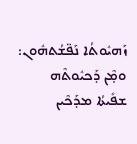ܙܰܗܝܽܘܬܳܐ ܢܰܦ̈ܫܳܬܗܽܘܢ: ܘܡ̣ܶܢ ܕܰܟܝܽܘܬܶܗ ܫܦܺܝܬܳܐ ܡܕܰܟܶܝܢ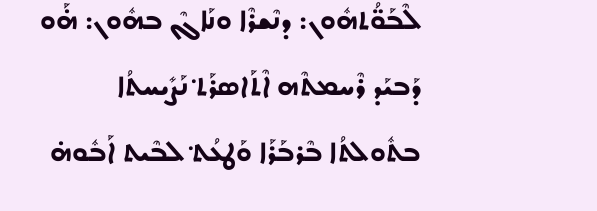ܠܶܒܰܘ̈ܳܬܗܽܘܢ: ܕܢܶܫܪܶܐ ܘܢܰܐܓܶܢ ܒܗܽܘܢ: ܗ̇ܰܘ ܕܰܒܝܰܕ ܪܶܚܡܬܶܗ ܐܶܬܰܐܣܪܰܬ݀ ܢܰܨܺܝܚܬܳܐ ܒܬܽܘܠܬܳܐ ܒܶܪܒܰܪܰܐ ܘܰܛܥܳܬ݀ ܠܒܶܝܬ ܐܰܒܽܘܗ̇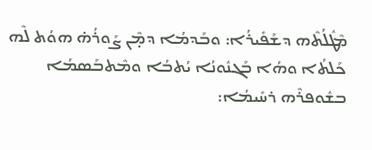ܡܶܛܽܠܳܬܶܗ ܕܫܰܦܺܝܪܳܐ: ܘܒܰܕܡܳܐ ܕܡ̣ܶܢ ܨܰܘܪܳܗ̇ ܗܘܳܬ ܠܶܗ ܟܰܠܬܳܐ ܘܗܳܐ ܒܰܓܢܽܘܢܳܐ ܝܳܬܒܳܐ ܘܡܶܬܒܰܣܡܳܐ ܒܫܽܘܦܪܶܗ ܪܚܺܝܡܳܐ: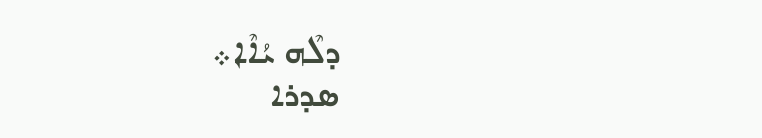ܕܠܶܗ ܝܳܐܶܐ܀
ܣܕܪܐ